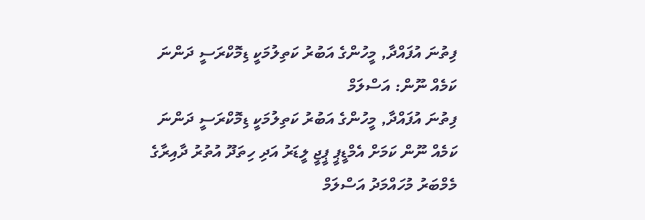ފިތުނަ އުފައްދާ, މީހުންގެ އަބުރު ކަތިލުމަކީ ޑިމޮކްރަސީ ދަންނަ ކަމެއް ނޫން: އަސްލަމް
ފިތުނަ އުފައްދާ, މީހުންގެ އަބުރު ކަތިލުމަކީ ޑިމޮކްރަސީ ދަންނަ ކަމެއް ނޫން ކަމަށް އެމްޑީޕީ ޕީޖީ ލީޑަރު އަދި ހިތަދޫ އުތުރު ދާއިރާގެ މެމްބަރު މުހައްމަދު އަސްލަމް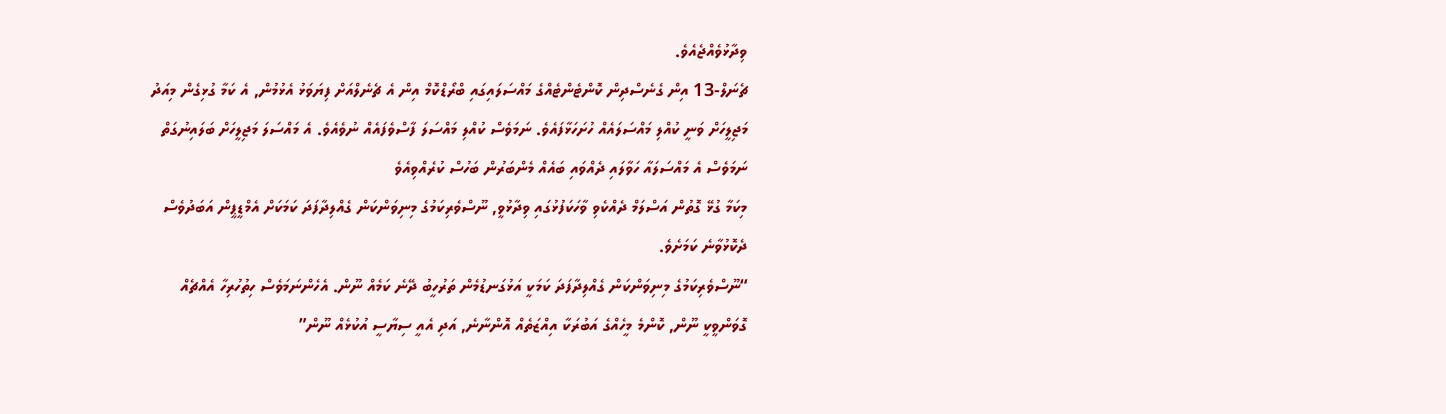ވިދާޅުވެއްޖެއެވެ.
ޗެނަލް-13 އިން ގެނެސްދިން ކޮންޓެންޓެއްގެ މައްސަލައިގައި ބްރޯޑްކޮމް އިން އެ ޗެނެލްއަށް ފިޔަވަޅު އެޅުމުން, އެ ކަމާ ގުޅިގެން މިއަދު މަޖިލީހަށް ވަނީ ކުއްލި މައްސަލައެއް ހުށަހަޅާފައެވެ. ނަމަވެސް ކުއްލި މައްސަލަ ފާސްވެފައެއް ނުވެއެވެ. އެ މައްސަލަ މަޖިލީހަށް ބަލައިނުގަތް ނަމަވެސް އެ މައްސަލައާ ހަވާލައި ދެއްވައި ބައެއް މެންބަރުން ބަހުސް ކުރެއްވިއެވެ
މިކަމާ ގުޅޭ ގޮތުން އަސްލަމް ދެއްކެވި ވާހަކަފުޅުގައި ވިދާޅުވީ, ނޫސްވެރިކަމުގެ މިނިވަންކަން ގެއްލިދާފަދަ ކަމަކަށް އެމްޑީޕީން އަބަދުވެސް ދެކޮޅުވާނެ ކަމަށެވެ.
“ނޫސްވެރިކަމުގެ މިނިވަންކަން ގެއްލިދާފަދަ ކަމަކީ އަޅުގަނޑުމެން ތަރުހީބު ދޭނެ ކަމެއް ނޫން. އެހެންނަމަވެސް ހިތުހުރިހާ އެއްޗެއް ގޮވަންވީކީ ނޫން, ކޮންމެ މީހެއްގެ އަބުރަކާ އިއްޒަތެއް އޮންނާނެ, އަދި އެއީ ސިޔާސީ އުކުޅެއް ނޫން”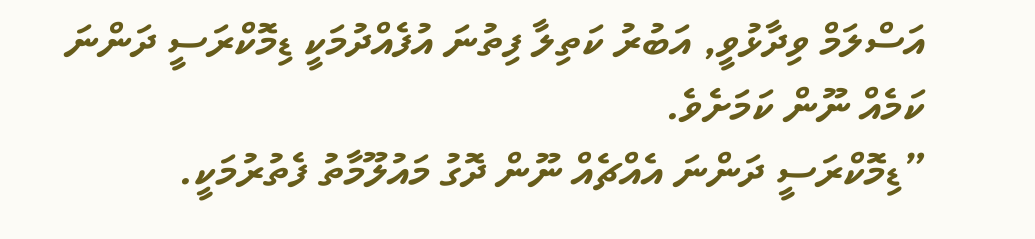އަސްލަމް ވިދާޅުވީ, އަބުރު ކަތިލާ ފިތުނަ އުފެއްދުމަކީ ޑިމޮކްރަސީ ދަންނަ ކަމެއް ނޫން ކަމަށެވެ.
”ޑިމޮކްރަސީ ދަންނަ އެއްޗެއް ނޫން ދޮގު މައުލޫމާތު ފެތުރުމަކީ.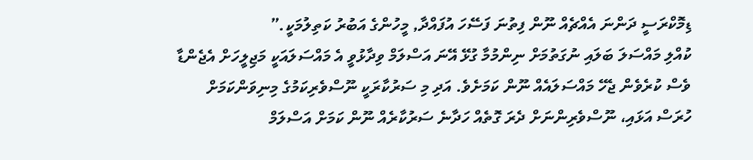ޑިމޮކްރަސީ ދަންނަ އެއްޗެއް ނޫން ފިތުނަ ފަސޭހަ އުފައްދާ, މީހުންގެ އަބުރު ކަތިލުމަކީ.”
ކުއްލި މައްސަލަ ބަލައި ނުގަތުމަށް ނިންމުމާ ގުޅޭ އޭނަ އަސްލަމް ވިދާޅުވީ އެ މައްސަލައަކީ މަޖިލީހަށް އެޖެންޑާ ވެސް ކުރެވެން ޖެހޭ މައްސަލައެއް ނޫން ކަމަށެވެ. އަދި މި ސަރުކާރަކީ ނޫސްވެރިކަމުގެ މިނިވަންކަމަށް ހުރަސް އަޅައި، ނޫސްވެރިންނަށް ދެރަ ގޮތެއް ހަދާނެ ސަރުކާރެއް ނޫން ކަމަށް އަސްލަމް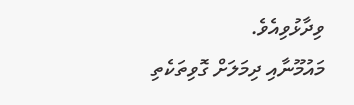ވިދާޅުވިއެވެ.
މައުމޫނާއި ދިމަލަށް ގޮވިތަކެތި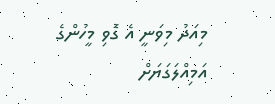މިއަދު މިވަނީ އެ ގޮވި މީހުންގެ އަމިއްލަގަޔަށް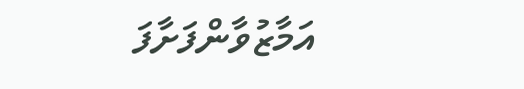އަމާޒުވާންފަށާފަ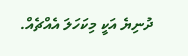ދުނިޔެ އަކީ މިކަހަލަ އެއްޗެއް.